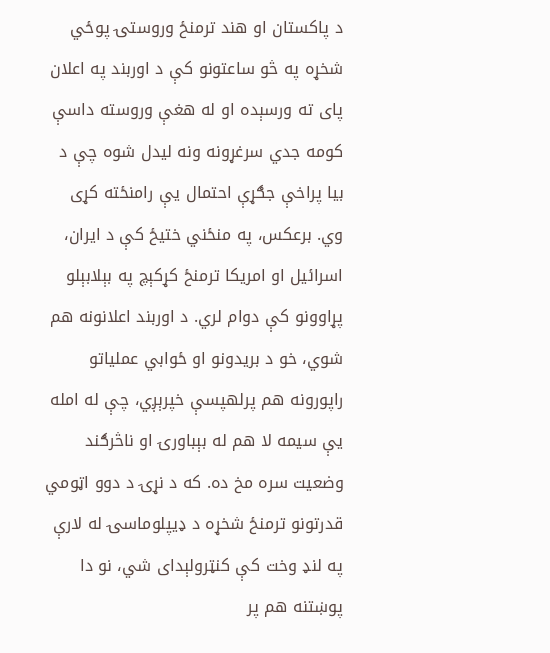د پاکستان او هند ترمنځ وروستۍ پوځي شخړه په څو ساعتونو کې د اوربند په اعلان پای ته ورسېده او له هغې وروسته داسې کومه جدي سرغړونه ونه لیدل شوه چې د بیا پراخې جګړې احتمال یې رامنځته کړی وي. برعکس، په منځني ختیځ کې د ایران، اسرائیل او امریکا ترمنځ کړکېچ په بېلابېلو پړاوونو کې دوام لري. د اوربند اعلانونه هم شوي، خو د بریدونو او ځوابي عملیاتو راپورونه هم پرلهپسې خپرېږي، چې له امله یې سیمه لا هم له بېباورۍ او ناڅرګند وضعیت سره مخ ده. که د نړۍ د دوو اټومي قدرتونو ترمنځ شخړه د ډیپلوماسۍ له لارې په لنډ وخت کې کنټرولېدای شي، نو دا پوښتنه هم پر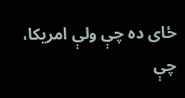ځای ده چې ولې امریکا، چې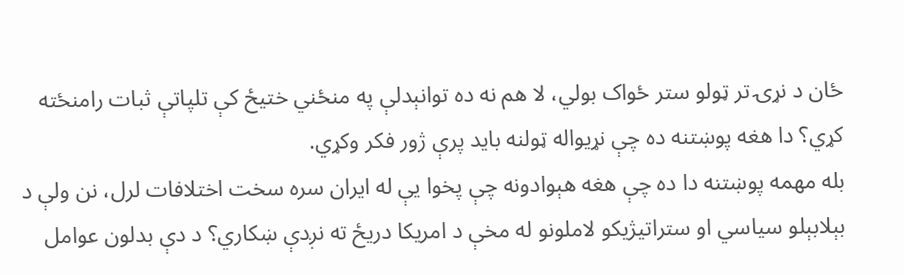ځان د نړۍ تر ټولو ستر ځواک بولي، لا هم نه ده توانېدلې په منځني ختیځ کې تلپاتې ثبات رامنځته کړي؟ دا هغه پوښتنه ده چې نړیواله ټولنه باید پرې ژور فکر وکړي.
بله مهمه پوښتنه دا ده چې هغه هېوادونه چې پخوا یې له ایران سره سخت اختلافات لرل، نن ولې د بېلابېلو سیاسي او ستراتیژیکو لاملونو له مخې د امریکا دریځ ته نږدې ښکاري؟ د دې بدلون عوامل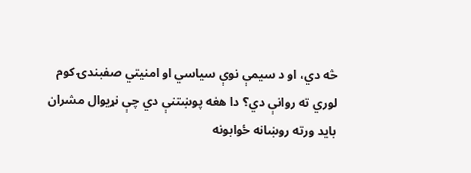څه دي، او د سیمې نوې سیاسي او امنیتي صفبندۍ کوم لوري ته روانې دي؟ دا هغه پوښتنې دي چې نړیوال مشران باید ورته روښانه ځوابونه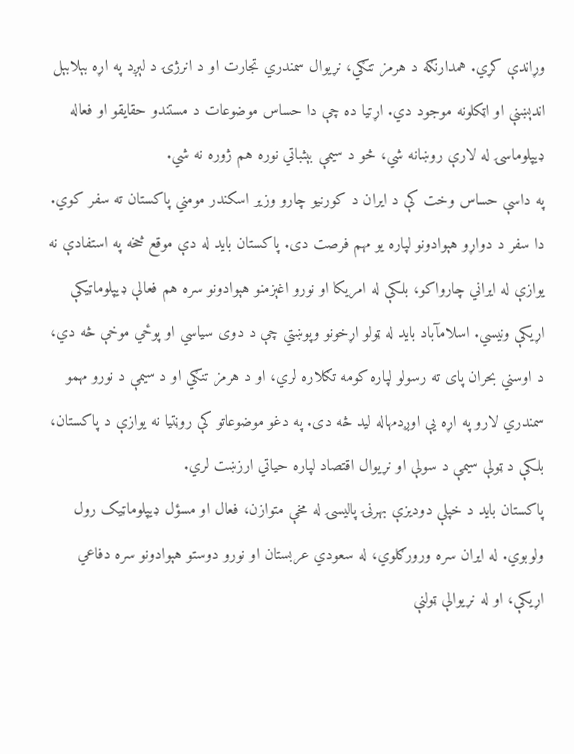وړاندې کړي. همدارنګه د هرمز تنګي، نړیوال سمندري تجارت او د انرژۍ د لېږد په اړه بېلابېل اندېښنې او اټکلونه موجود دي. اړتیا ده چې دا حساس موضوعات د مستندو حقایقو او فعاله ډیپلوماسۍ له لارې روښانه شي، څو د سیمې بېثباتي نوره هم ژوره نه شي.
په داسې حساس وخت کې د ایران د کورنیو چارو وزیر اسکندر مومني پاکستان ته سفر کوي. دا سفر د دواړو هېوادونو لپاره یو مهم فرصت دی. پاکستان باید له دې موقع څخه په استفادې نه یوازې له ایراني چارواکو، بلکې له امریکا او نورو اغېزمنو هېوادونو سره هم فعالې ډیپلوماټیکې اړیکې ونیسي. اسلامآباد باید له ټولو اړخونو وپوښتي چې د دوی سیاسي او پوځي موخې څه دي، د اوسني بحران پای ته رسولو لپاره کومه تګلاره لري، او د هرمز تنګي او د سیمې د نورو مهمو سمندري لارو په اړه یې اوږدمهاله لید څه دی. په دغو موضوعاتو کې روڼتیا نه یوازې د پاکستان، بلکې د ټولې سیمې د سولې او نړیوال اقتصاد لپاره حیاتي ارزښت لري.
پاکستان باید د خپلې دودیزې بهرنۍ پالیسۍ له مخې متوازن، فعال او مسؤل ډیپلوماټیک رول ولوبوي. له ایران سره ورورګلوي، له سعودي عربستان او نورو دوستو هېوادونو سره دفاعي اړیکې، او له نړیوالې ټولنې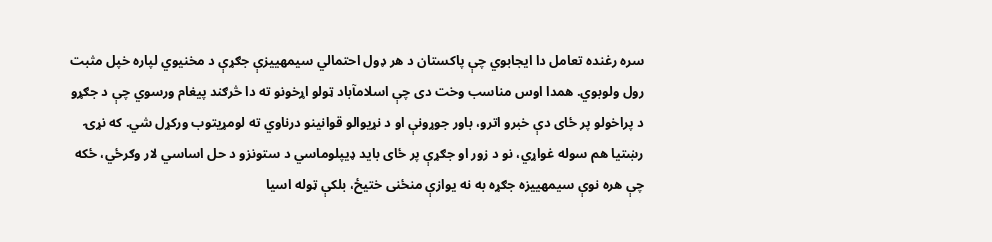سره رغنده تعامل دا ایجابوي چې پاکستان د هر ډول احتمالي سیمهییزې جګړې د مخنیوي لپاره خپل مثبت رول ولوبوي. همدا اوس مناسب وخت دی چې اسلامآباد ټولو اړخونو ته دا څرګند پیغام ورسوي چې د جګړو د پراخولو پر ځای دې خبرو اترو، باور جوړونې او د نړیوالو قوانینو درناوي ته لومړیتوب ورکړل شي. که نړۍ رښتیا هم سوله غواړي، نو د زور او جګړې پر ځای باید ډیپلوماسي د ستونزو د حل اساسي لار وګرځي، ځکه چې هره نوې سیمهییزه جګړه به نه یوازې منځنی ختیځ، بلکې ټوله اسیا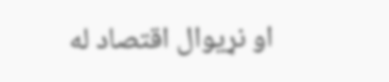او نړیوال اقتصاد له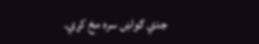جدي ګواښ سره مخ کړي.